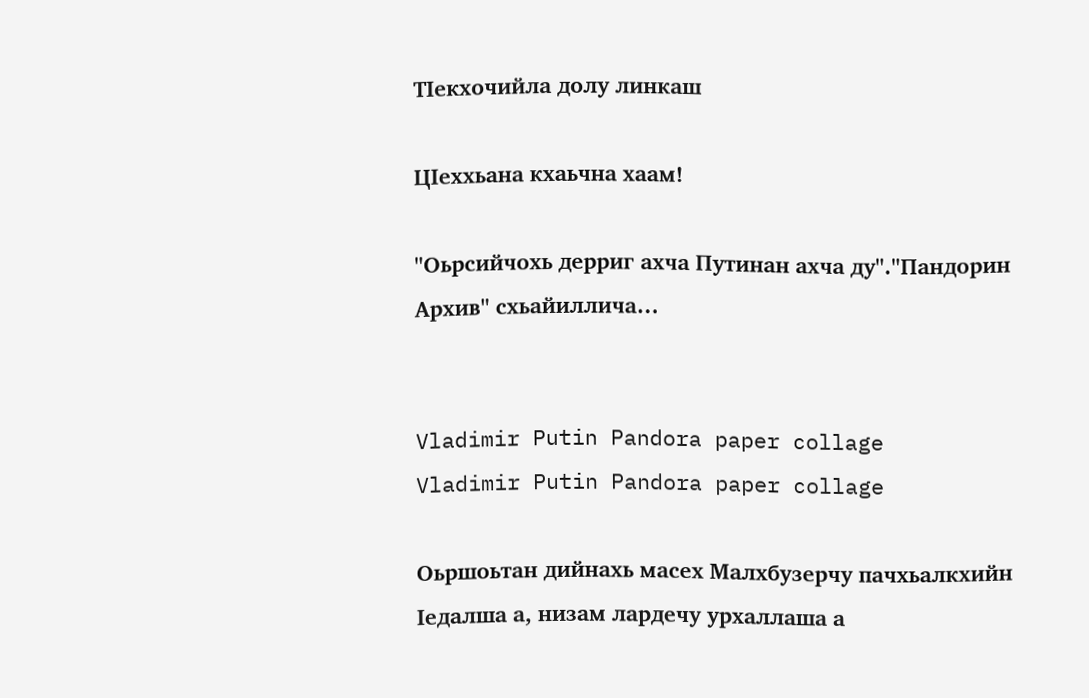ТIекхочийла долу линкаш

ЦIеххьана кхаьчна хаам!

"Оьрсийчохь дерриг ахча Путинан ахча ду"."Пандорин Архив" схьайиллича…


Vladimir Putin Pandora paper collage
Vladimir Putin Pandora paper collage

Оьршоьтан дийнахь масех Малхбузерчу пачхьалкхийн Iедалша а, низам лардечу урхаллаша а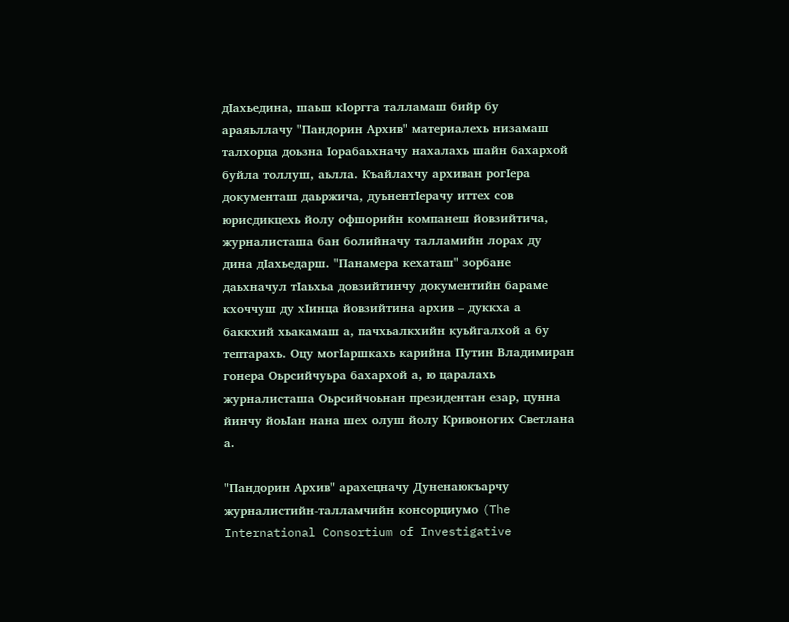дIахьедина, шаьш кIоргга талламаш бийр бу араяьллачу "Пандорин Архив" материалехь низамаш талхорца доьзна Iорабаьхначу нахалахь шайн бахархой буйла толлуш, аьлла. Къайлахчу архиван рогIера документаш даьржича, дуьнентIерачу иттех сов юрисдикцехь йолу офшорийн компанеш йовзийтича, журналисташа бан болийначу талламийн лорах ду дина дIахьедарш. "Панамера кехаташ" зорбане даьхначул тIаьхьа довзийтинчу документийн бараме кхоччуш ду хIинца йовзийтина архив – дуккха а баккхий хьакамаш а, пачхьалкхийн куьйгалхой а бу тептарахь. Оцу могIаршкахь карийна Путин Владимиран гонера Оьрсийчуьра бахархой а, ю царалахь журналисташа Оьрсийчоьнан президентан езар, цунна йинчу йоьIан нана шех олуш йолу Кривоногих Светлана а.

"Пандорин Архив" арахецначу Дуненаюкъарчу журналистийн-талламчийн консорциумо (The International Consortium of Investigative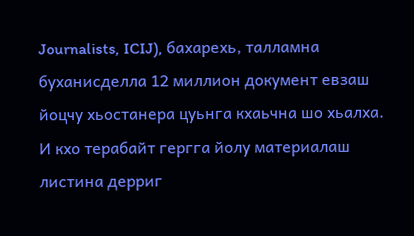Journalists, ICIJ), бахарехь, талламна буханисделла 12 миллион документ евзаш йоцчу хьостанера цуьнга кхаьчна шо хьалха. И кхо терабайт гергга йолу материалаш листина дерриг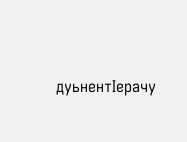дуьнентIерачу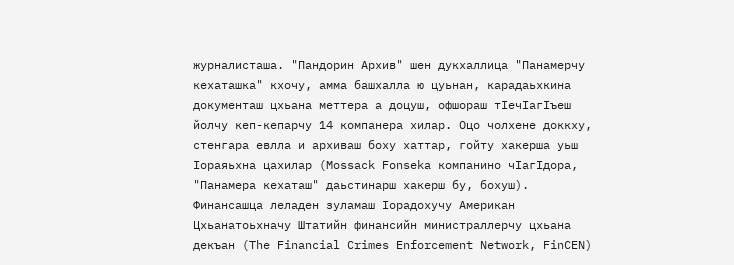журналисташа. "Пандорин Архив" шен дукхаллица "Панамерчу кехаташка" кхочу, амма башхалла ю цуьнан, карадаьхкина документаш цхьана меттера а доцуш, офшораш тIечIагIъеш йолчу кеп-кепарчу 14 компанера хилар. Оцо чолхене доккху, стенгара евлла и архиваш боху хаттар, гойту хакерша уьш Iораяьхна цахилар (Mossack Fonseka компанино чIагIдора, "Панамера кехаташ" даьстинарш хакерш бу, бохуш). Финансашца леладен зуламаш Iорадохучу Американ Цхьанатоьхначу Штатийн финансийн министраллерчу цхьана декъан (The Financial Crimes Enforcement Network, FinCEN)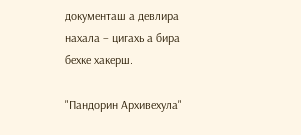документаш а девлира нахала – цигахь а бира бехке хакерш.

"Пандорин Архивехула"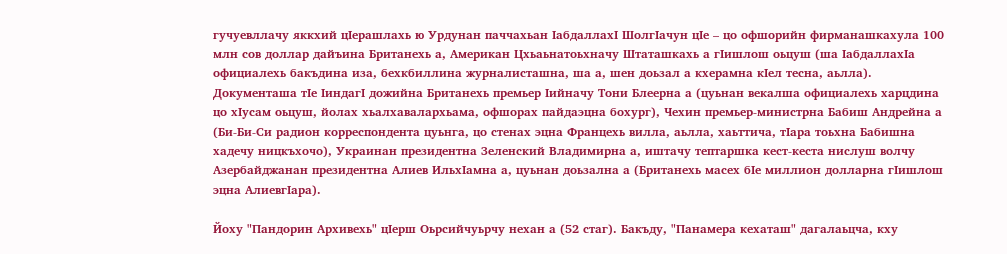гучуевллачу яккхий цIерашлахь ю Урдунан паччахьан IабдаллахI ШолгIачун цIе – цо офшорийн фирманашкахула 100 млн сов доллар дайъина Британехь а, Американ Цхьаьнатоьхначу Штаташкахь а гIишлош оьцуш (ша IабдаллахIа официалехь бакъдина иза, бехкбиллина журналисташна, ша а, шен доьзал а кхерамна кIел тесна, аьлла). Документаша тIе IиндагI дожийна Британехь премьер Iийначу Тони Блеерна а (цуьнан векалша официалехь харцдина цо хIусам оьцуш, йолах хьалхавалархьама, офшорах пайдаэцна бохург), Чехин премьер-министрна Бабиш Андрейна а (Би-Би-Си радион корреспондента цуьнга, цо стенах эцна Францехь вилла, аьлла, хаьттича, тIара тоьхна Бабишна хадечу ницкъхочо), Украинан президентна Зеленский Владимирна а, иштачу тептаршка кест-кеста нислуш волчу Азербайджанан президентна Алиев ИльхIамна а, цуьнан доьзална а (Британехь масех бIе миллион долларна гIишлош эцна АлиевгIара).

Йоху "Пандорин Архивехь" цIерш Оьрсийчуьрчу нехан а (52 стаг). Бакъду, "Панамера кехаташ" дагалаьцча, кху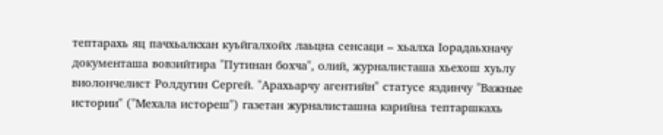тептарахь яц пачхьалкхан куьйгалхойх лаьцна сенсаци – хьалха Iорадаьхначу документаша вовзийтира "Путинан бохча", олий, журналисташа хьехош хуьлу виолончелист Ролдугин Сергей. "Арахьарчу агентийн" статусе яздинчу "Важные истории" ("Мехала истореш") газетан журналисташна карийна тептаршкахь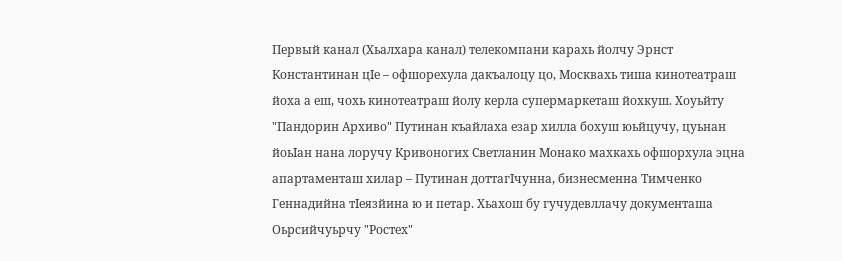Первый канал (Хьалхара канал) телекомпани карахь йолчу Эрнст Константинан цIе – офшорехула дакъалоцу цо, Москвахь тиша кинотеатраш йоха а еш, чохь кинотеатраш йолу керла супермаркеташ йохкуш. Хоуьйту "Пандорин Архиво" Путинан къайлаха езар хилла бохуш юьйцучу, цуьнан йоьIан нана лоручу Кривоногих Светланин Монако махкахь офшорхула эцна апартаменташ хилар – Путинан доттагIчунна, бизнесменна Тимченко Геннадийна тIеязйина ю и петар. Хьахош бу гучудевллачу документаша Оьрсийчуьрчу "Ростех"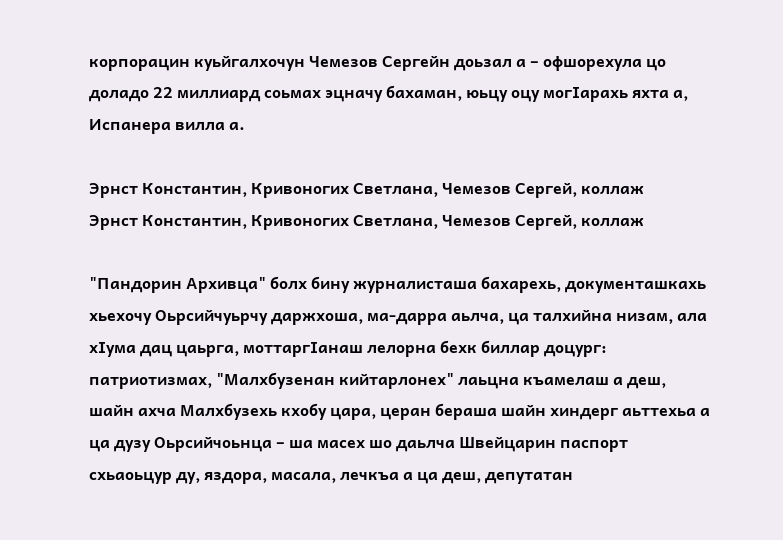корпорацин куьйгалхочун Чемезов Сергейн доьзал а – офшорехула цо доладо 22 миллиард соьмах эцначу бахаман, юьцу оцу могIарахь яхта а, Испанера вилла а.

Эрнст Константин, Кривоногих Светлана, Чемезов Сергей, коллаж
Эрнст Константин, Кривоногих Светлана, Чемезов Сергей, коллаж

"Пандорин Архивца" болх бину журналисташа бахарехь, документашкахь хьехочу Оьрсийчуьрчу даржхоша, ма-дарра аьлча, ца талхийна низам, ала хIума дац цаьрга, моттаргIанаш лелорна бехк биллар доцург: патриотизмах, "Малхбузенан кийтарлонех" лаьцна къамелаш а деш, шайн ахча Малхбузехь кхобу цара, церан бераша шайн хиндерг аьттехьа а ца дузу Оьрсийчоьнца – ша масех шо даьлча Швейцарин паспорт схьаоьцур ду, яздора, масала, лечкъа а ца деш, депутатан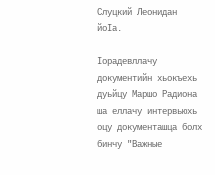Слуцкий Леонидан йоIа.

Iорадевллачу документийн хьокъехь дуьйцу Маршо Радиона ша еллачу интервьюхь оцу документашца болх бинчу "Важные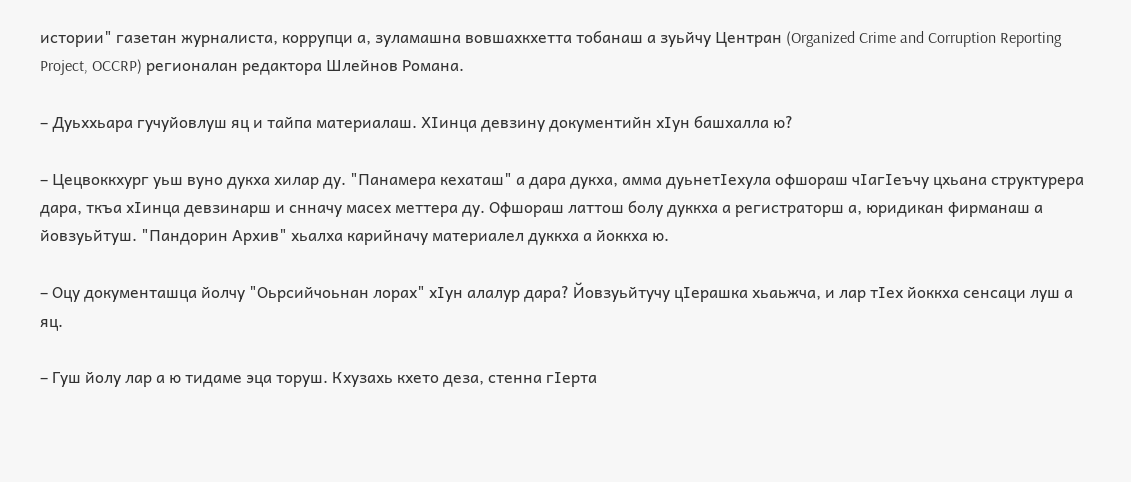истории" газетан журналиста, коррупци а, зуламашна вовшахкхетта тобанаш а зуьйчу Центран (Organized Crime and Corruption Reporting Project, OCCRP) регионалан редактора Шлейнов Романа.

– Дуьххьара гучуйовлуш яц и тайпа материалаш. ХIинца девзину документийн хIун башхалла ю?

– Цецвоккхург уьш вуно дукха хилар ду. "Панамера кехаташ" а дара дукха, амма дуьнетIехула офшораш чIагIеъчу цхьана структурера дара, ткъа хIинца девзинарш и снначу масех меттера ду. Офшораш латтош болу дуккха а регистраторш а, юридикан фирманаш а йовзуьйтуш. "Пандорин Архив" хьалха карийначу материалел дуккха а йоккха ю.

– Оцу документашца йолчу "Оьрсийчоьнан лорах" хIун алалур дара? Йовзуьйтучу цIерашка хьаьжча, и лар тIех йоккха сенсаци луш а яц.

– Гуш йолу лар а ю тидаме эца торуш. Кхузахь кхето деза, стенна гIерта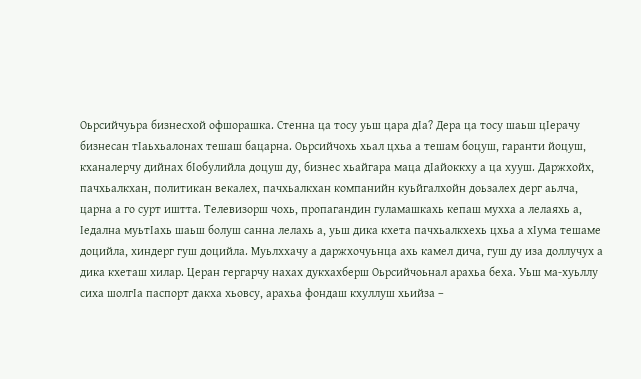Оьрсийчуьра бизнесхой офшорашка. Стенна ца тосу уьш цара дIа? Дера ца тосу шаьш цIерачу бизнесан тIаьхьалонах тешаш бацарна. Оьрсийчохь хьал цхьа а тешам боцуш, гаранти йоцуш, кханалерчу дийнах бIобулийла доцуш ду, бизнес хьайгара маца дIайоккху а ца хууш. Даржхойх, пачхьалкхан, политикан векалех, пачхьалкхан компанийн куьйгалхойн доьзалех дерг аьлча, царна а го сурт иштта. Телевизорш чохь, пропагандин гуламашкахь кепаш мухха а лелаяхь а, Iедална муьтIахь шаьш болуш санна лелахь а, уьш дика кхета пачхьалкхехь цхьа а хIума тешаме доцийла, хиндерг гуш доцийла. Муьлххачу а даржхочуьнца ахь камел дича, гуш ду иза доллучух а дика кхеташ хилар. Церан гергарчу нахах дукхахберш Оьрсийчоьнал арахьа беха. Уьш ма-хуьллу сиха шолгIа паспорт дакха хьовсу, арахьа фондаш кхуллуш хьийза –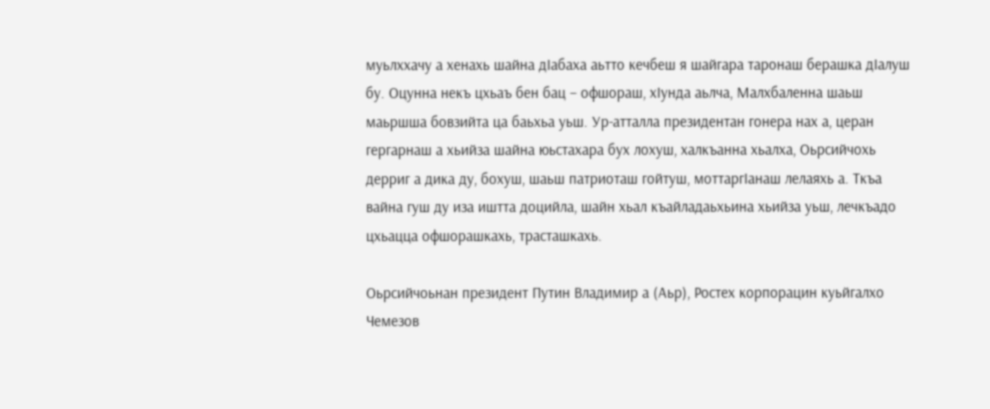муьлххачу а хенахь шайна дIабаха аьтто кечбеш я шайгара таронаш берашка дIалуш бу. Оцунна некъ цхьаъ бен бац – офшораш, хIунда аьлча, Малхбаленна шаьш маьршша бовзийта ца баьхьа уьш. Ур-атталла президентан гонера нах а, церан гергарнаш а хьийза шайна юьстахара бух лохуш, халкъанна хьалха, Оьрсийчохь дерриг а дика ду, бохуш, шаьш патриоташ гойтуш, моттаргIанаш лелаяхь а. Ткъа вайна гуш ду иза иштта доцийла, шайн хьал къайладаьхьина хьийза уьш, лечкъадо цхьацца офшорашкахь, трасташкахь.

Оьрсийчоьнан президент Путин Владимир а (Аьр), Ростех корпорацин куьйгалхо Чемезов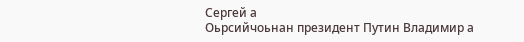Сергей а
Оьрсийчоьнан президент Путин Владимир а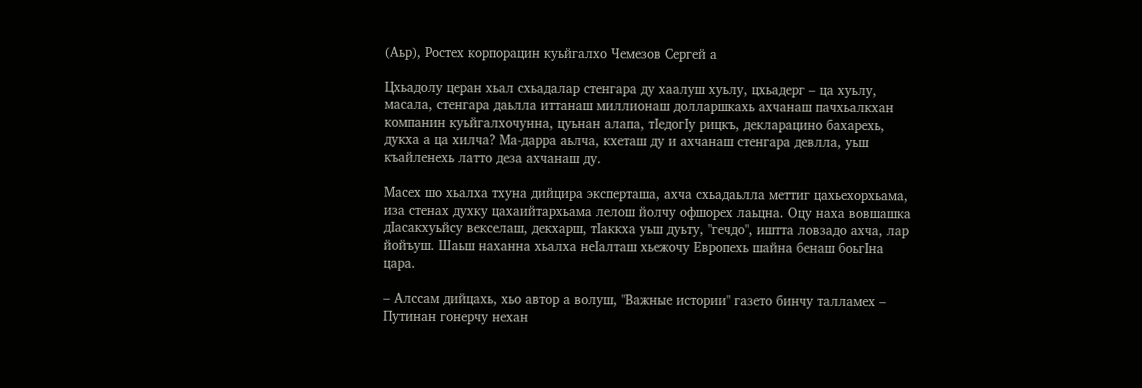(Аьр), Ростех корпорацин куьйгалхо Чемезов Сергей а

Цхьадолу церан хьал схьадалар стенгара ду хаалуш хуьлу, цхьадерг – ца хуьлу, масала, стенгара даьлла иттанаш миллионаш долларшкахь ахчанаш пачхьалкхан компанин куьйгалхочунна, цуьнан алапа, тIедогIу рицкъ, декларацино бахарехь, дукха а ца хилча? Ма-дарра аьлча, кхеташ ду и ахчанаш стенгара девлла, уьш къайленехь латто деза ахчанаш ду.

Масех шо хьалха тхуна дийцира эксперташа, ахча схьадаьлла меттиг цахьехорхьама, иза стенах духку цахаийтархьама лелош йолчу офшорех лаьцна. Оцу наха вовшашка дIасакхуьйсу векселаш, декхарш, тIаккха уьш дуьту, "гечдо", иштта ловзадо ахча, лар йойъуш. Шаьш наханна хьалха неIалташ хьежочу Европехь шайна бенаш боьгIна цара.

– Алссам дийцахь, хьо автор а волуш, "Важные истории" газето бинчу талламех – Путинан гонерчу нехан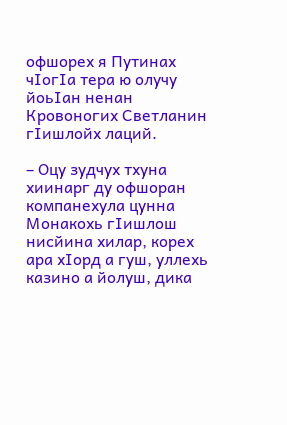офшорех я Путинах чIогIа тера ю олучу йоьIан ненан Кровоногих Светланин гIишлойх лаций.

– Оцу зудчух тхуна хиинарг ду офшоран компанехула цунна Монакохь гIишлош нисйина хилар, корех ара хIорд а гуш, уллехь казино а йолуш, дика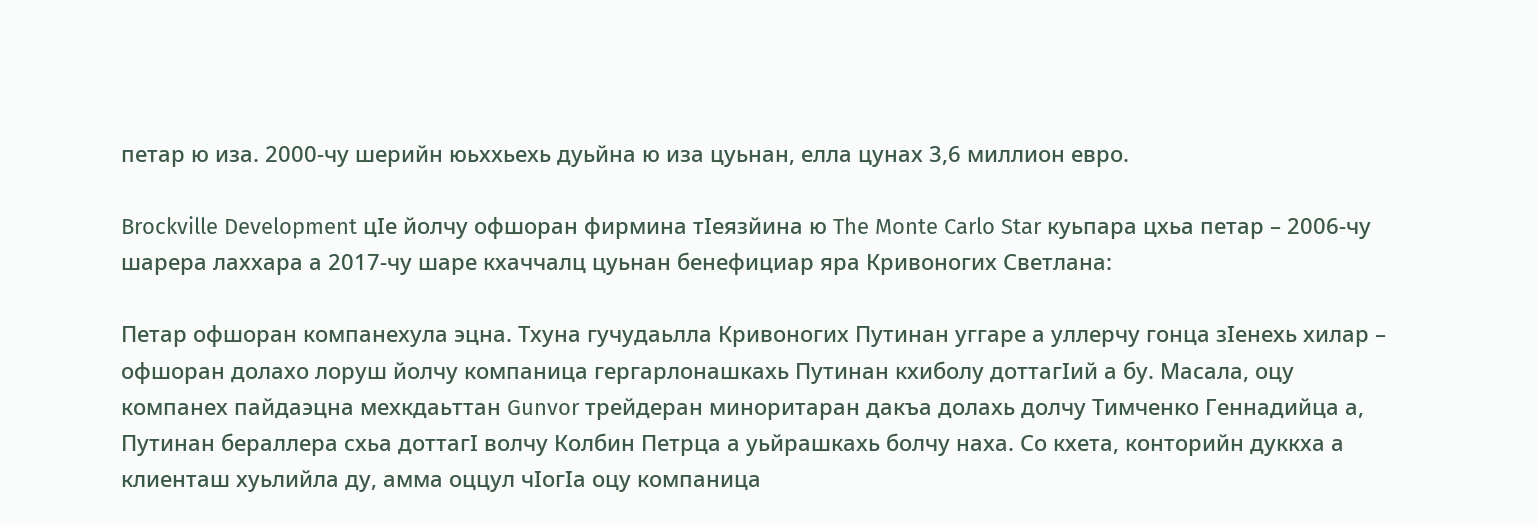петар ю иза. 2000-чу шерийн юьххьехь дуьйна ю иза цуьнан, елла цунах 3,6 миллион евро.

Brockville Development цIе йолчу офшоран фирмина тIеязйина ю The Monte Carlo Star куьпара цхьа петар – 2006-чу шарера лаххара а 2017-чу шаре кхаччалц цуьнан бенефициар яра Кривоногих Светлана:

Петар офшоран компанехула эцна. Тхуна гучудаьлла Кривоногих Путинан уггаре а уллерчу гонца зIенехь хилар – офшоран долахо лоруш йолчу компаница гергарлонашкахь Путинан кхиболу доттагIий а бу. Масала, оцу компанех пайдаэцна мехкдаьттан Gunvor трейдеран миноритаран дакъа долахь долчу Тимченко Геннадийца а, Путинан бераллера схьа доттагI волчу Колбин Петрца а уьйрашкахь болчу наха. Со кхета, конторийн дуккха а клиенташ хуьлийла ду, амма оццул чIогIа оцу компаница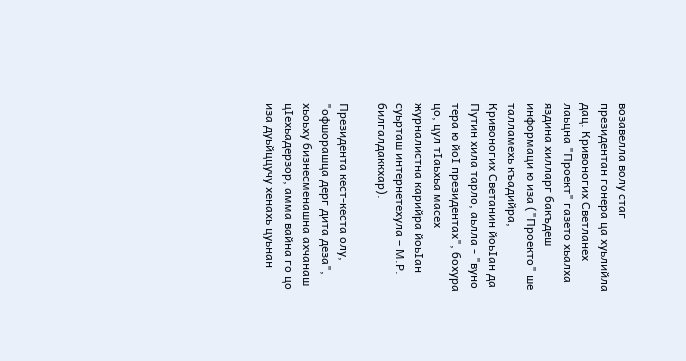возавелла волу стаг президентан гонера ца хуьлийла дац. Кривоногих Светланех лаьцна "Проект" газето хьалха яздина хилларг бакъдеш информаци ю иза ("Проекто" ше талламехь къадийра, Кривоногих Светанин йоьIан да Путин хила тарло, аьлла - "вуно тера ю йоI президентах", бохура цо, цул тIаьхьа масех журналистна карийра йоьIан суьрташ интернетехула – М.Р. билгалдаккхар).

Президента кест-кеста олу, "офшорашца дерг дита деза", хьоьху бизнесменашна ахчанаш цIехьадерзор, амма вайна го цо иза дуьйццучу хенахь цуьнан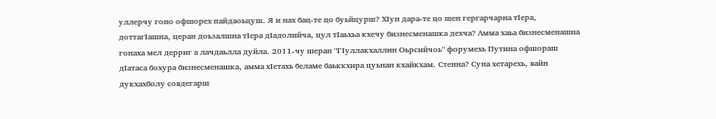уллерчу гоно офшорех пайдаоьцуш. Я и нах бац-те цо буьйцурш? ХIун дара-те цо шен гергарчарна тIера, доттагIашна, церан доьзалшна тIера дIадолийча, цул тIаьхьа кхечу бизнесменашка дехча? Амма хаьа бизнесменашна гонаха мел дерриг а лачдаьлла дуйла. 2011-чу шеран "ГIуллакхаллин Оьрсийчоь" форумехь Путина офшораш дIатаса бохура бизнесменашка, амма хIетахь беламе баьккхира цуьнан кхайкхам. Стенна? Суна хетарехь, вайн дукхахболу совдегарш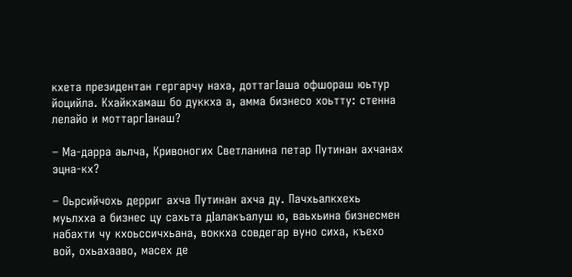кхета президентан гергарчу наха, доттагIаша офшораш юьтур йоцийла. Кхайкхамаш бо дуккха а, амма бизнесо хоьтту: стенна лелайо и моттаргIанаш?

– Ма-дарра аьлча, Кривоногих Светланина петар Путинан ахчанах эцна-кх?

– Оьрсийчохь дерриг ахча Путинан ахча ду. Пачхьалкхехь муьлхха а бизнес цу сахьта дIалакъалуш ю, ваьхьина бизнесмен набахти чу кхоьссичхьана, воккха совдегар вуно сиха, къехо вой, охьахааво, масех де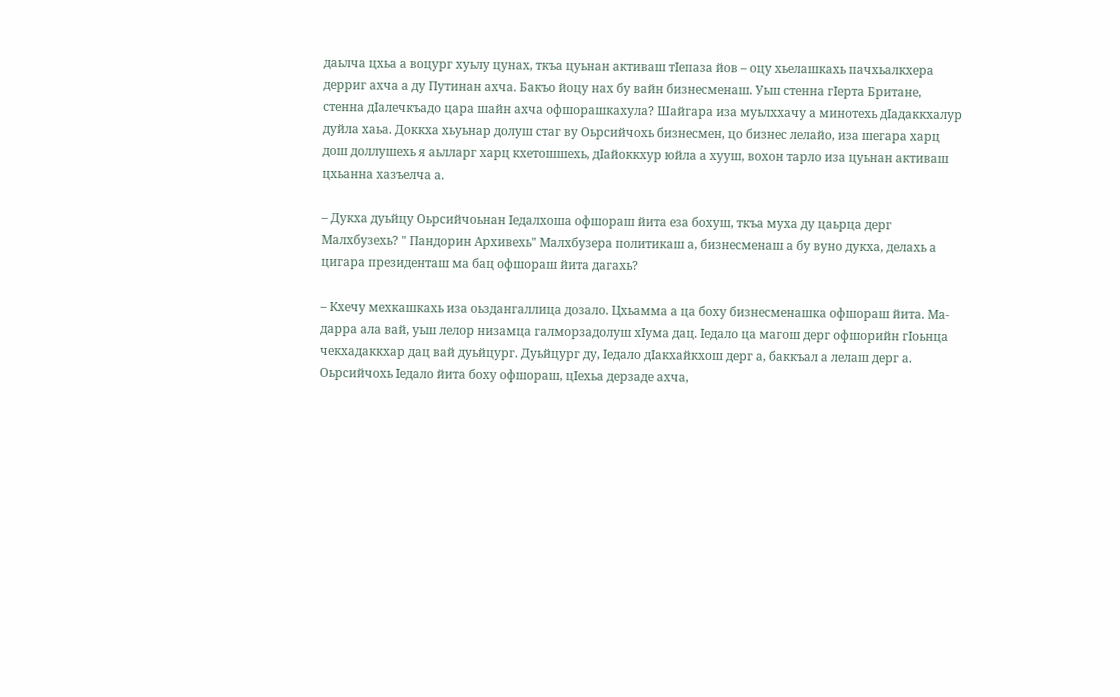даьлча цхьа а воцург хуьлу цунах, ткъа цуьнан активаш тIепаза йов – оцу хьелашкахь пачхьалкхера дерриг ахча а ду Путинан ахча. Бакъо йоцу нах бу вайн бизнесменаш. Уьш стенна гIерта Британе, стенна дIалечкъадо цара шайн ахча офшорашкахула? Шайгара иза муьлххачу а минотехь дIадаккхалур дуйла хаьа. Доккха хьуьнар долуш стаг ву Оьрсийчохь бизнесмен, цо бизнес лелайо, иза шегара харц дош доллушехь я аьлларг харц кхетошшехь, дIайоккхур юйла а хууш, вохон тарло иза цуьнан активаш цхьанна хазъелча а.

– Дукха дуьйцу Оьрсийчоьнан Iедалхоша офшораш йита еза бохуш, ткъа муха ду цаьрца дерг Малхбузехь? " Пандорин Архивехь" Малхбузера политикаш а, бизнесменаш а бу вуно дукха, делахь а цигара президенташ ма бац офшораш йита дагахь?

– Кхечу мехкашкахь иза оьздангаллица дозало. Цхьамма а ца боху бизнесменашка офшораш йита. Ма-дарра ала вай, уьш лелор низамца галморзадолуш хIума дац. Iедало ца магош дерг офшорийн гIоьнца чекхадаккхар дац вай дуьйцург. Дуьйцург ду, Iедало дIакхайкхош дерг а, баккъал а лелаш дерг а. Оьрсийчохь Iедало йита боху офшораш, цIехьа дерзаде ахча,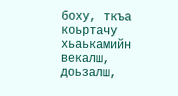боху, ткъа коьртачу хьаькамийн векалш, доьзалш,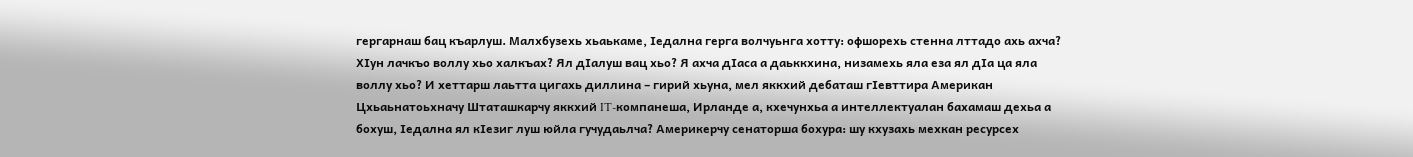гергарнаш бац къарлуш. Малхбузехь хьаькаме, Iедална герга волчуьнга хотту: офшорехь стенна лттадо ахь ахча? ХIун лачкъо воллу хьо халкъах? Ял дIалуш вац хьо? Я ахча дIаса а даьккхина, низамехь яла еза ял дIа ца яла воллу хьо? И хеттарш лаьтта цигахь диллина – гирий хьуна, мел яккхий дебаташ гIевттира Американ Цхьаьнатоьхначу Штаташкарчу яккхий IT-компанеша, Ирланде а, кхечунхьа а интеллектуалан бахамаш дехьа а бохуш, Iедална ял кIезиг луш юйла гучудаьлча? Америкерчу сенаторша бохура: шу кхузахь мехкан ресурсех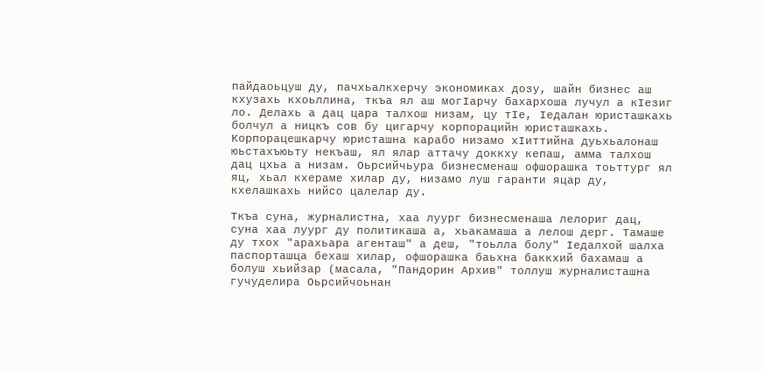пайдаоьцуш ду, пачхьалкхерчу экономиках дозу, шайн бизнес аш кхузахь кхоьллина, ткъа ял аш могIарчу бахархоша лучул а кIезиг ло. Делахь а дац цара талхош низам, цу тIе, Iедалан юристашкахь болчул а ницкъ сов бу цигарчу корпорацийн юристашкахь. Корпорацешкарчу юристашна карабо низамо хIиттийна дуьхьалонаш юьстахъюьту некъаш, ял ялар аттачу доккху кепаш, амма талхош дац цхьа а низам. Оьрсийчьура бизнесменаш офшорашка тоьттург ял яц, хьал кхераме хилар ду, низамо луш гаранти яцар ду, кхелашкахь нийсо цалелар ду.

Ткъа суна, журналистна, хаа луург бизнесменаша лелориг дац, суна хаа луург ду политикаша а, хьакамаша а лелош дерг. Тамаше ду тхох "арахьара агенташ" а деш, "тоьлла болу" Iедалхой шалха паспорташца бехаш хилар, офшорашка баьхна баккхий бахамаш а болуш хьийзар (масала, "Пандорин Архив" толлуш журналисташна гучуделира Оьрсийчоьнан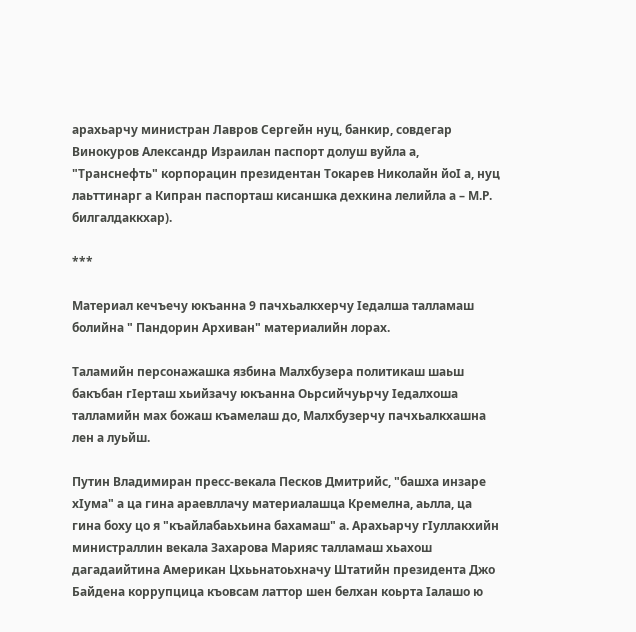арахьарчу министран Лавров Сергейн нуц, банкир, совдегар Винокуров Александр Израилан паспорт долуш вуйла а, "Транснефть" корпорацин президентан Токарев Николайн йоI а, нуц лаьттинарг а Кипран паспорташ кисаншка дехкина лелийла а – М.Р. билгалдаккхар).

***

Материал кечъечу юкъанна 9 пачхьалкхерчу Iедалша талламаш болийна " Пандорин Архиван" материалийн лорах.

Таламийн персонажашка язбина Малхбузера политикаш шаьш бакъбан гIерташ хьийзачу юкъанна Оьрсийчуьрчу Iедалхоша талламийн мах божаш къамелаш до, Малхбузерчу пачхьалкхашна лен а луьйш.

Путин Владимиран пресс-векала Песков Дмитрийс, "башха инзаре хIума" а ца гина араевллачу материалашца Кремелна, аьлла, ца гина боху цо я "къайлабаьхьина бахамаш" а. Арахьарчу гIуллакхийн министраллин векала Захарова Марияс талламаш хьахош дагадаийтина Американ Цхььнатоьхначу Штатийн президента Джо Байдена коррупцица къовсам латтор шен белхан коьрта Iалашо ю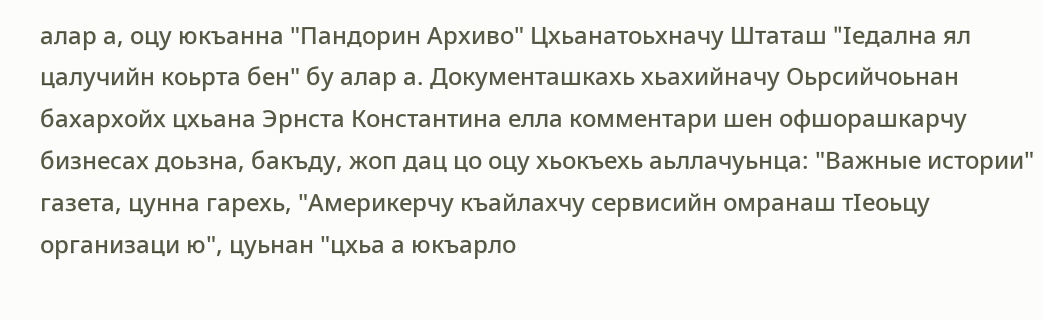алар а, оцу юкъанна "Пандорин Архиво" Цхьанатоьхначу Штаташ "Iедална ял цалучийн коьрта бен" бу алар а. Документашкахь хьахийначу Оьрсийчоьнан бахархойх цхьана Эрнста Константина елла комментари шен офшорашкарчу бизнесах доьзна, бакъду, жоп дац цо оцу хьокъехь аьллачуьнца: "Важные истории" газета, цунна гарехь, "Америкерчу къайлахчу сервисийн омранаш тIеоьцу организаци ю", цуьнан "цхьа а юкъарло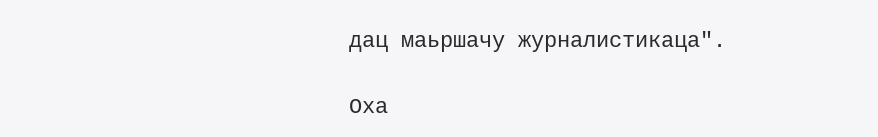дац маьршачу журналистикаца".

Оха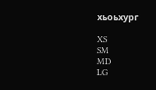хьоьхург

XS
SM
MD
LG